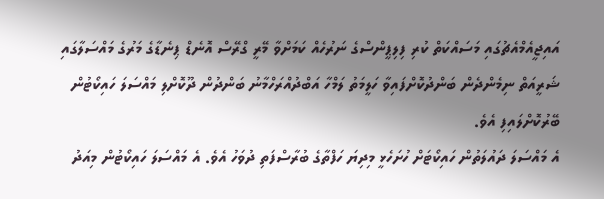އައިޖީއެމްއެޗުގައި މަސައްކަތް ކުރި ފިލިޕީންސްގެ ނަރުހެއް ކަމަށްވާ މޭރީ ގްރޭސް އޮނެޑް ޕިނެޑާގެ މަރުގެ މައްސަލާގައި ޝަރީއަތް ނިމެންދެން ބަންދުކޮށްފައިވާ ހަލީމަތު ލަމްހާ އަބްދުއްރަހްމާނު ބަންދުން ދޫކޮށްލި މައްސަލަ ހައިކޯޓުން ބޭރުކޮށްލައިފި އެވެ.
އެ މައްސަލަ ދައުލަތުން ހައިކޯޓަށް ހުށަހެޅީ މިދިޔަ ހަފްތާގެ ބުރާސްފަތި ދުވަހު އެވެ. އެ މައްސަލަ ހައިކޯޓުން މިއަދު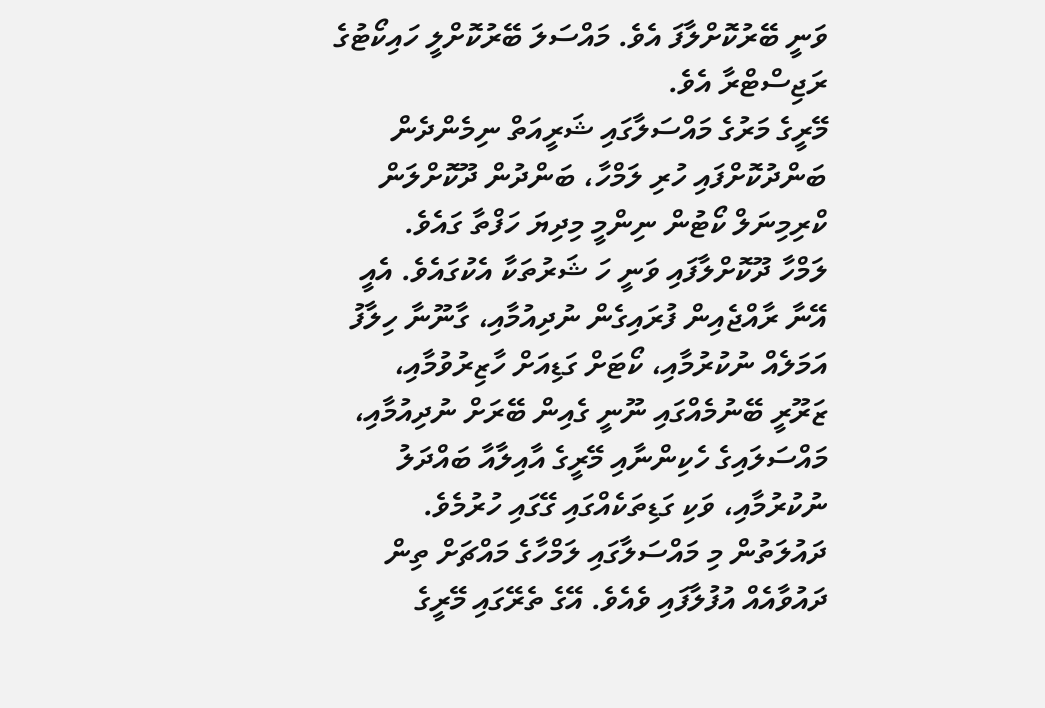ވަނީ ބޭރުކޮށްލާފަ އެވެ. މައްސަލަ ބޭރުކޮށްލީ ހައިކޯޓުގެ ރަޖިސްޓްރާ އެވެ.
މޭރީގެ މަރުގެ މައްސަލާގައި ޝަރީއަތް ނިމެންދެން ބަންދުކޮށްފައި ހުރި ލަމްހާ، ބަންދުން ދޫކޮށްލަން ކްރިމިނަލް ކޯޓުން ނިންމީ މިދިޔަ ހަފްތާ ގައެވެ.
ލަމްހާ ދޫކޮށްލާފައި ވަނީ ހަ ޝަރުތަކާ އެކުގައެވެ. އެއީ އޭނާ ރާއްޖެއިން ފުރައިގެން ނުދިއުމާއި، ގާނޫނާ ހިލާފު އަމަލެއް ނުކުރުމާއި، ކޯޓަށް ގަޑިއަށް ހާޒިރުވުމާއި، ޒަރޫރީ ބޭނުމެއްގައި ނޫނީ ގެއިން ބޭރަށް ނުދިއުމާއި، މައްސަލައިގެ ހެކިންނާއި މޭރީގެ އާއިލާއާ ބައްދަލު ނުކުރުމާއި، ވަކި ގަޑިތަކެއްގައި ގޭގައި ހުރުމެވެ.
ދައުލަތުން މި މައްސަލާގައި ލަމްހާގެ މައްޗަށް ތިން ދައުވާއެއް އުފުލާފައި ވެއެވެ. އޭގެ ތެރޭގައި މޭރީގެ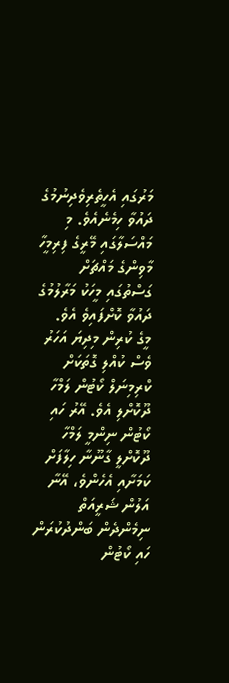މަރުގައި އެހީތެރިވެދިނުމުގެ ދައުވާ ހިމެނެއެވެ. މި މައްސަލާގައި މޭރީގެ ފިރިމީހާ މާވިންގެ މައްޗަށް ގަސްތުގައި މީހަކު މަރާލުމުގެ ދައުވާ ކޮށްފައިވެ އެވެ.
މީގެ ކުރިން މިދިޔަ އަހަރު ވެސް ކުއްލި ގޮތަކަށް ކްރިމިނަލް ކޯޓުން ލަމްހާ ދޫކޮށްލި އެވެ. އޭރު ހައި ކޯޓުން ނިންމީ ލަމްހާ ދޫކޮށްލީ ގާނޫނާ ހިލާފަށް ކަމަށާއި އެހެންވެ، އޭނާ އަލުން ޝަރީއަތް ނިމެންދެން ބަންދުކުރަން ހައި ކޯޓުން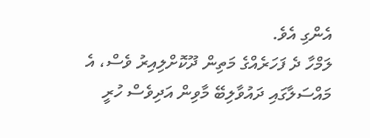އެންގި އެވެ.
ލަމްހާ ދެ ފަހަރެއްގެ މަތިން ދޫކޮށްލިއިރު ވެސް، އެ މައްސަލާގައި ދައުވާލިބޭ މާވިން އަދިވެސް ހުރީ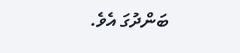ބަންދުގަ އެވެ.